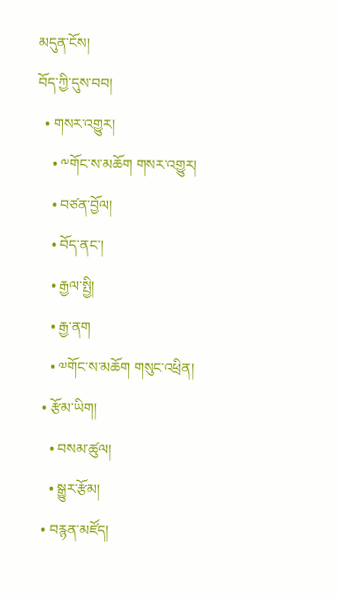མདུན་ངོས།
བོད་ཀྱི་དུས་བབ།
  • གསར་འགྱུར།
    • ༸གོང་ས་མཆོག གསར་འགྱུར།
    • བཙན་བྱོལ།
    • བོད་ནང་།
    • རྒྱལ་སྤྱི།
    • རྒྱ་ནག
    • ༧གོང་ས་མཆོག གསུང་འཕྲིན།
  • རྩོམ་ཡིག།
    • བསམ་ཚུལ།
    • སྒྱུར་རྩོམ།
  • བརྙན་མཛོད།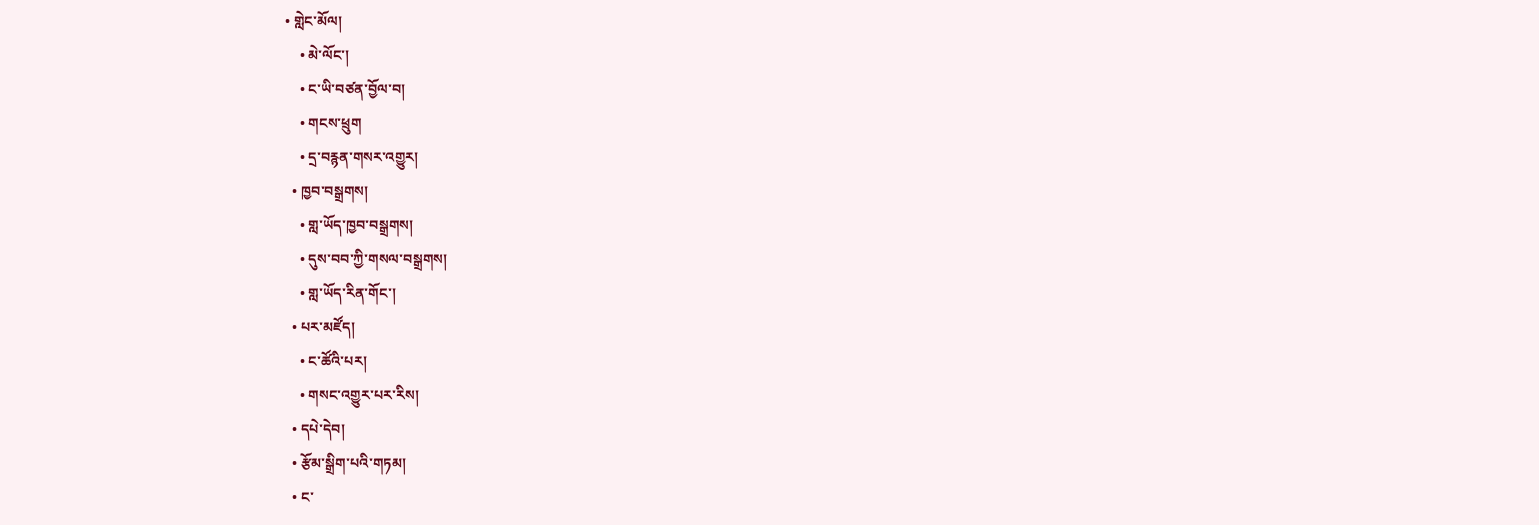• གླེང་མོལ།
    • མེ་ལོང་།
    • ང་ཡི་བཙན་བྱོལ་བ།
    • གངས་ཕྲུག
    • དྲ་བརྙན་གསར་འགྱུར།
  • ཁྱབ་བསྒྲགས།
    • གླ་ཡོད་ཁྱབ་བསྒྲགས།
    • དུས་བབ་ཀྱི་གསལ་བསྒྲགས།
    • གླ་ཡོད་རིན་གོང་།
  • པར་མཛོད།
    • ང་ཚོའི་པར།
    • གསང་འགྱུར་པར་རིས།
  • དཔེ་དེབ།
  • རྩོམ་སྒྲིག་པའི་གཏམ།
  • ང་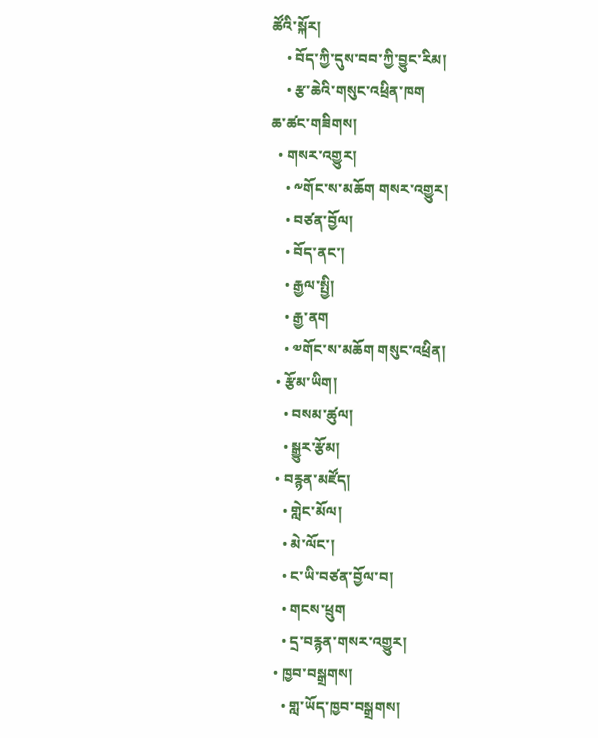ཚོའི་སྐོར།
    • བོད་ཀྱི་དུས་བབ་ཀྱི་བྱུང་རིམ།
    • རྩ་ཆེའི་གསུང་འཕྲིན་ཁག
ཆ་ཚང་གཟིགས།
  • གསར་འགྱུར།
    • ༸གོང་ས་མཆོག གསར་འགྱུར།
    • བཙན་བྱོལ།
    • བོད་ནང་།
    • རྒྱལ་སྤྱི།
    • རྒྱ་ནག
    • ༧གོང་ས་མཆོག གསུང་འཕྲིན།
  • རྩོམ་ཡིག།
    • བསམ་ཚུལ།
    • སྒྱུར་རྩོམ།
  • བརྙན་མཛོད།
    • གླེང་མོལ།
    • མེ་ལོང་།
    • ང་ཡི་བཙན་བྱོལ་བ།
    • གངས་ཕྲུག
    • དྲ་བརྙན་གསར་འགྱུར།
  • ཁྱབ་བསྒྲགས།
    • གླ་ཡོད་ཁྱབ་བསྒྲགས།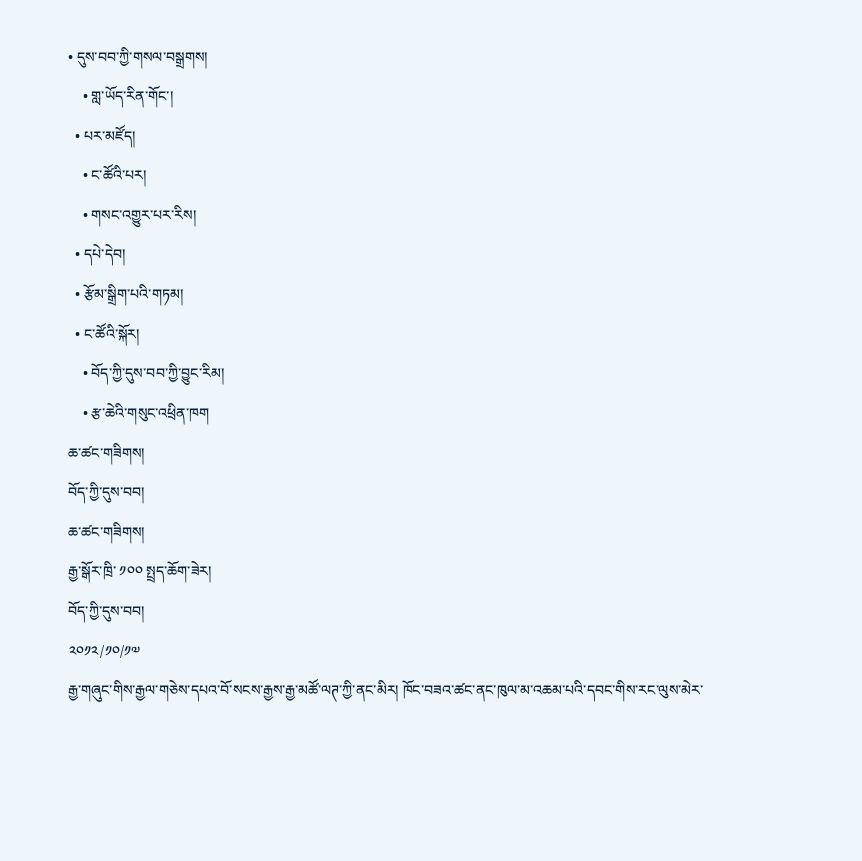• དུས་བབ་ཀྱི་གསལ་བསྒྲགས།
    • གླ་ཡོད་རིན་གོང་།
  • པར་མཛོད།
    • ང་ཚོའི་པར།
    • གསང་འགྱུར་པར་རིས།
  • དཔེ་དེབ།
  • རྩོམ་སྒྲིག་པའི་གཏམ།
  • ང་ཚོའི་སྐོར།
    • བོད་ཀྱི་དུས་བབ་ཀྱི་བྱུང་རིམ།
    • རྩ་ཆེའི་གསུང་འཕྲིན་ཁག
ཆ་ཚང་གཟིགས།
བོད་ཀྱི་དུས་བབ།
ཆ་ཚང་གཟིགས།
རྒྱ་སྒོར་ཁྲི་ ༡༠༠ སྤྲད་ཆོག་ཟེར།
བོད་ཀྱི་དུས་བབ།
༢༠༡༢/༡༠/༡༧
རྒྱ་གཞུང་གིས་རྒྱལ་གཅེས་དཔའ་བོ་སངས་རྒྱས་རྒྱ་མཚོ་ལཊ་ཀྱི་ནང་མིར། ཁོང་བཟའ་ཚང་ནང་ཁུལ་མ་འཆམ་པའི་དབང་གིས་རང་ལུས་མེར་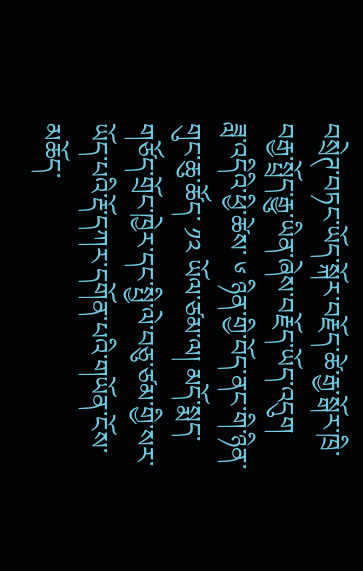བསྲེཊ་བཏང་ཡོད་སྐོར་བརྗོད་ཚེ་རྒྱ་སྒོར་ཁྲི་བརྒྱ་སྤྲོད་རྒྱུ་ཡིན་ཞེས་བརྗོད་ཡོད་འདུག
ཟླ་འདིའི་ཕྱི་ཚེས་ ༦ ཉིན་གྱི་བོད་ནང་གི་ཉིན་གུང་ཆུ་ཚོད་ ༡༢ ཡོལ་ཙམ་ལ། མདོ་སྨད་གཙོད་གྲོང་ཁྱེར་དང་སྤྱི་ལེ་བཅུ་ཙམ་གྱི་སར་ཡོད་པའི་རྡོ་དཀར་དགོན་པའི་གཡོན་ངོས་མཆོད་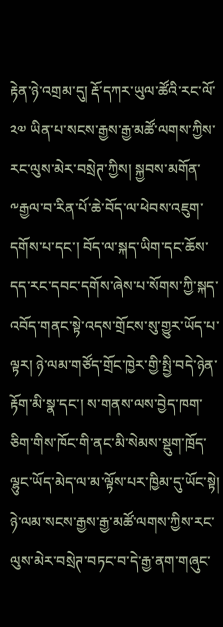རྟེན་ཉེ་འགྲམ་དུ། རྡོ་དཀར་ཡུལ་ཚོའི་རང་ལོ་ ༢༧ ཡིན་པ་སངས་རྒྱས་རྒྱ་མཚོ་ལགས་ཀྱིས་རང་ལུས་མེར་བསྲེཊ་ཀྱིས། སྐྱབས་མགོན་༸རྒྱལ་བ་རིན་པོ་ཆེ་བོད་ལ་ཕེབས་འཇུག་དགོས་པ་དང་། བོད་ལ་སྐད་ཡིག་དང་ཆོས་དད་རང་དབང་དགོས་ཞེས་པ་སོགས་ཀྱི་སྐད་འབོད་གནང་སྟེ་འདས་གྲོངས་སུ་གྱུར་ཡོད་པ་ལྟར། ཉེ་ལམ་གཙོད་གྲོང་ཁྱེར་གྱི་སྤྱི་བདེ་ཉེན་རྟོག་མི་སྣ་དང་། ས་གནས་ལས་བྱེད་ཁག་ཅིག་གིས་ཁོང་གི་ནང་མི་སེམས་སྡུག་ཁྲོད་ལྷུང་ཡོད་མེད་ལ་མ་ལྟོས་པར་ཁྱིམ་དུ་ཡོང་སྟེ། ཉེ་ལམ་སངས་རྒྱས་རྒྱ་མཚོ་ལགས་ཀྱིས་རང་ལུས་མེར་བསྲེཊ་བཏང་བ་དེ་རྒྱ་ནག་གཞུང་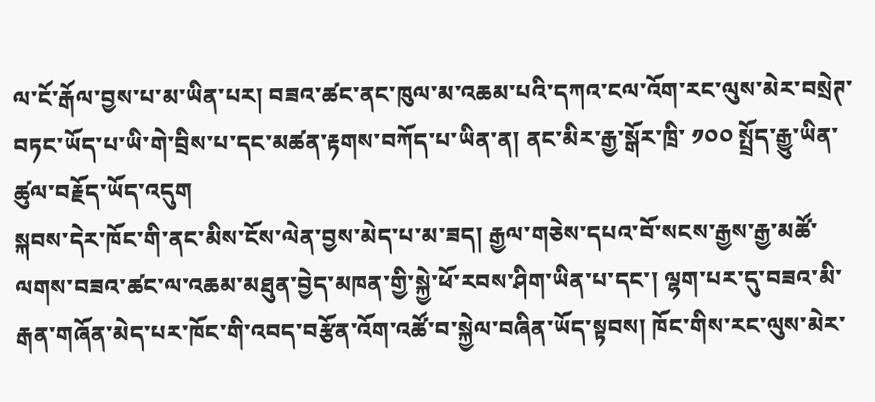ལ་ངོ་རྒོལ་བྱས་པ་མ་ཡིན་པར། བཟའ་ཚང་ནང་ཁུལ་མ་འཆམ་པའི་དཀའ་ངལ་འོག་རང་ལུས་མེར་བསྲེཊ་བཏང་ཡོད་པ་ཡི་གེ་བྲིས་པ་དང་མཚན་རྟགས་བཀོད་པ་ཡིན་ན། ནང་མིར་རྒྱ་སྒོར་ཁྲི་ ༡༠༠ སྤྲོད་རྒྱུ་ཡིན་ཚུལ་བརྗོད་ཡོད་འདུག
སྐབས་དེར་ཁོང་གི་ནང་མིས་ངོས་ལེན་བྱས་མེད་པ་མ་ཟད། རྒྱལ་གཅེས་དཔའ་བོ་སངས་རྒྱས་རྒྱ་མཚོ་ལགས་བཟའ་ཚང་ལ་འཆམ་མཐུན་བྱེད་མཁན་གྱི་སྐྱེ་ཕོ་རབས་ཤིག་ཡིན་པ་དང་། ལྷག་པར་དུ་བཟའ་མི་རྒན་གཞོན་མེད་པར་ཁོང་གི་འབད་བརྩོན་འོག་འཚོ་བ་སྐྱེལ་བཞིན་ཡོད་སྟབས། ཁོང་གིས་རང་ལུས་མེར་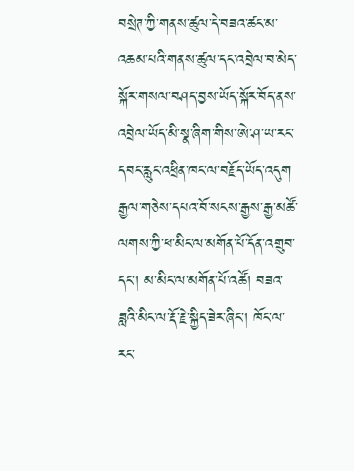བསྲེཊ་ཀྱི་གནས་ཚུལ་དེ་བཟའ་ཚང་མ་འཆམ་པའི་གནས་ཚུལ་དང་འབྲེལ་བ་མེད་སྐོར་གསལ་བཤད་བྱས་ཡོད་སྐོར་བོད་ནས་འབྲེལ་ཡོད་མི་སྣ་ཞིག་གིས་ཨེ་ཤ་ཡ་རང་དབང་རླུང་འཕྲིན་ཁང་ལ་བརྗོད་ཡོད་འདུག
རྒྱལ་གཅེས་དཔའ་བོ་སངས་རྒྱས་རྒྱ་མཚོ་ལགས་ཀྱི་ཕ་མིང་ལ་མགོན་པོ་དོན་འགྲུབ་དང་། མ་མིང་ལ་མགོན་པོ་འཚོ། བཟའ་ཟླའི་མིང་ལ་རྡོ་རྗེ་སྐྱིད་ཟེར་ཞིང་། ཁོང་ལ་རང་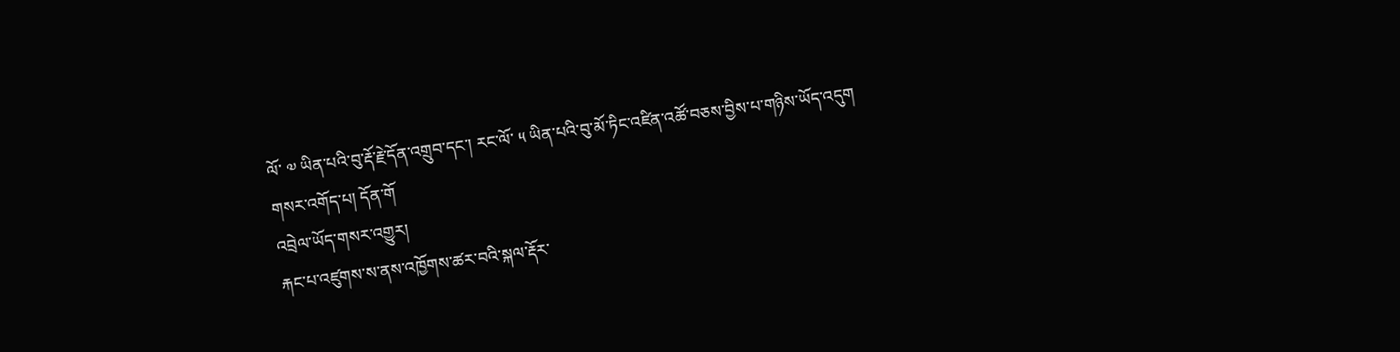ལོ་ ༧ ཡིན་པའི་བུ་རྡོ་རྗེ་དོན་འགྲུབ་དང་། རང་ལོ་ ༥ ཡིན་པའི་བུ་མོ་ཏིང་འཛིན་འཚོ་བཅས་བྱིས་པ་གཉིས་ཡོད་འདུག
གསར་འགོད་པ། དོན་གོ
འབྲེལ་ཡོད་གསར་འགྱུར།
རྐང་པ་འཛུགས་ས་ནས་འཁྱོགས་ཚར་བའི་སྐལ་རྡོར་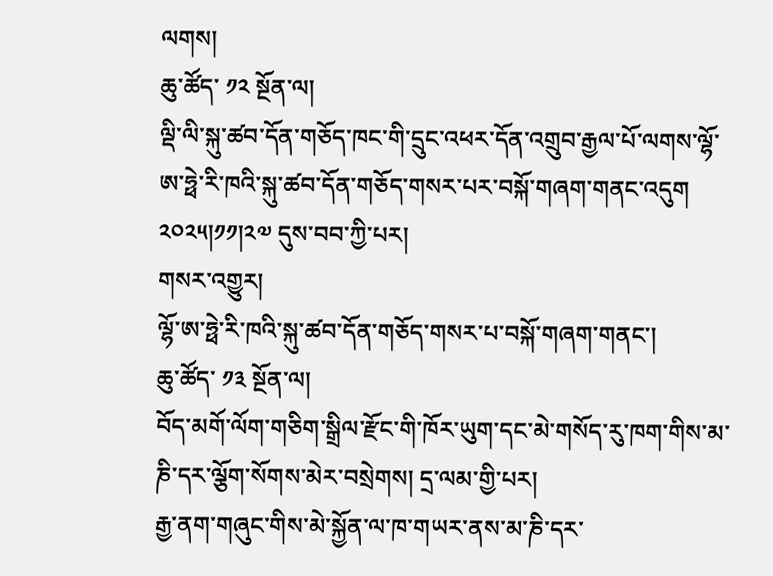ལགས།
ཆུ་ཚོད་ ༡༢ སྔོན་ལ།
ལྡི་ལི་སྐུ་ཚབ་དོན་གཅོད་ཁང་གི་དྲུང་འཕར་དོན་འགྲུབ་རྒྱལ་པོ་ལགས་ལྷོ་ཨ་ཧྥེ་རི་ཁའི་སྐུ་ཚབ་དོན་གཅོད་གསར་པར་བསྐོ་གཞག་གནང་འདུག ༢༠༢༥།༡༡།༢༧ དུས་བབ་ཀྱི་པར།
གསར་འགྱུར།
ལྷོ་ཨ་ཧྥེ་རི་ཁའི་སྐུ་ཚབ་དོན་གཅོད་གསར་པ་བསྐོ་གཞག་གནང་།
ཆུ་ཚོད་ ༡༣ སྔོན་ལ།
བོད་མགོ་ལོག་གཅིག་སྒྲིལ་རྫོང་གི་ཁོར་ཡུག་དང་མེ་གསོད་རུ་ཁག་གིས་མ་ཎི་དར་ལྕོག་སོགས་མེར་བསྲེགས། དྲ་ལམ་གྱི་པར།
རྒྱ་ནག་གཞུང་གིས་མེ་སྐྱོན་ལ་ཁ་གཡར་ནས་མ་ཎི་དར་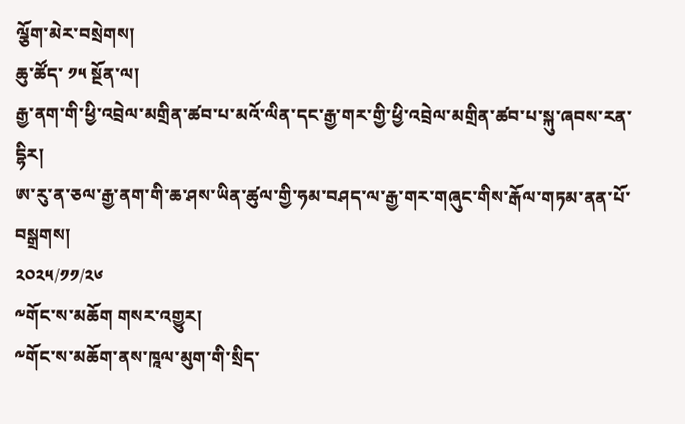ལྕོག་མེར་བསྲེགས།
ཆུ་ཚོད་ ༡༥ སྔོན་ལ།
རྒྱ་ནག་གི་ཕྱི་འབྲེལ་མགྲིན་ཚབ་པ་མའོ་ལིན་དང་རྒྱ་གར་གྱི་ཕྱི་འབྲེལ་མགྲིན་ཚབ་པ་སྐུ་ཞབས་རན་དྷིར།
ཨ་རུ་ན་ཅལ་རྒྱ་ནག་གི་ཆ་ཤས་ཡིན་ཚུལ་གྱི་ཧམ་བཤད་ལ་རྒྱ་གར་གཞུང་གིས་རྒོལ་གཏམ་ནན་པོ་བསྒྲགས།
༢༠༢༥/༡༡/༢༦
༸གོང་ས་མཆོག གསར་འགྱུར།
༸གོང་ས་མཆོག་ནས་ཁཱལ་མུག་གི་སྲིད་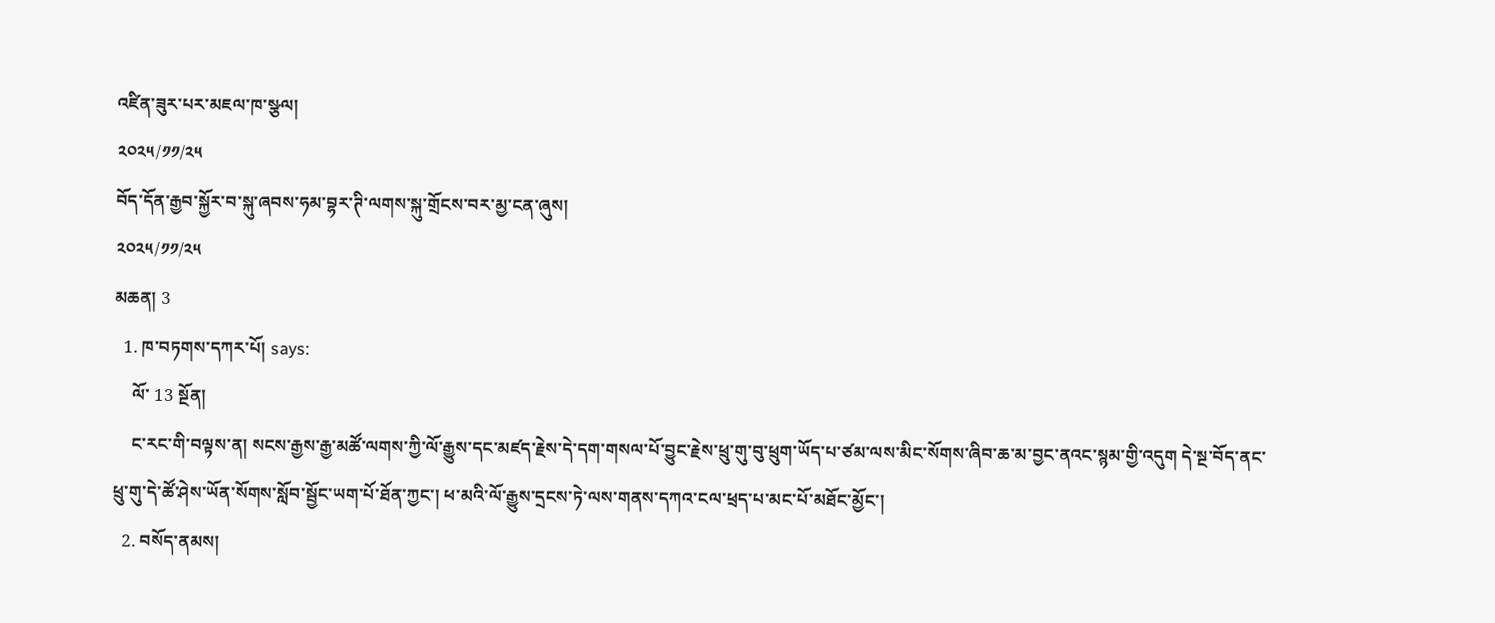འཛིན་ཟུར་པར་མཇལ་ཁ་སྩལ།
༢༠༢༥/༡༡/༢༥
བོད་དོན་རྒྱབ་སྐྱོར་བ་སྐུ་ཞབས་ཧམ་བྷར་ཊི་ལགས་སྐུ་གྲོངས་བར་མྱ་ངན་ཞུས།
༢༠༢༥/༡༡/༢༥
མཆན། 3
  1. ཁ་བཏགས་དཀར་པོ། says:
    ལོ་ 13 སྔོན།
    ང་རང་གི་བལྟས་ན། སངས་རྒྱས་རྒྱ་མཚོ་ལགས་ཀྱི་ལོ་རྒྱུས་དང་མཛད་རྗེས་དེ་དག་གསལ་པོ་བྱུང་རྗེས་ཕྲུ་གུ་བུ་ཕྲུག་ཡོད་པ་ཙམ་ལས་མིང་སོགས་ཞིབ་ཆ་མ་བྱང་ནའང་སྙམ་གྱི་འདུག དེ་སྔ་བོད་ནང་ཕྲུ་གུ་དེ་ཚོ་ཤེས་ཡོན་སོགས་སློབ་སྦྱོང་ཡག་པོ་ཐོན་ཀྱང་། ཕ་མའི་ལོ་རྒྱུས་དྲངས་ཏེ་ལས་གནས་དཀའ་ངལ་ཕྲད་པ་མང་པོ་མཐོང་མྱོང་།
  2. བསོད་ནམས།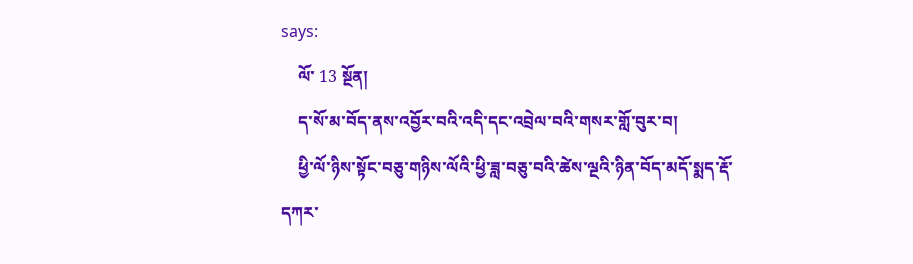says:
    ལོ་ 13 སྔོན།
    ད་སོ་མ་བོད་ནས་འབྱོར་བའི་འདི་དང་འབྲེལ་བའི་གསར་གློ་བུར་བ།
    ཕྱི་ལོ་ཉིས་སྟོང་བཅུ་གཉིས་ལོའི་ཕྱི་ཟླ་བཅུ་བའི་ཚེས་ལྔའི་ཉིན་བོད་མདོ་སྨད་རྡོ་དཀར་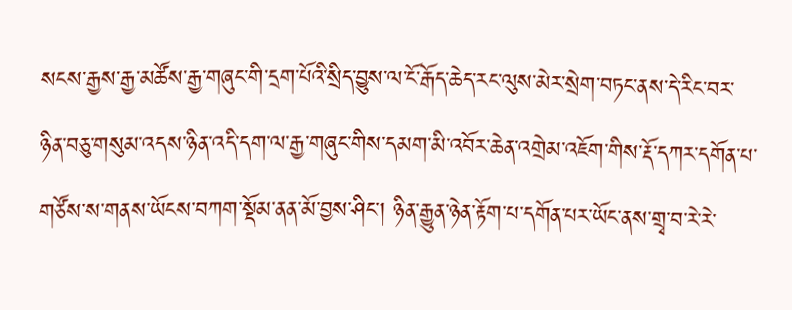སངས་རྒྱས་རྒྱ་མཚོས་རྒྱ་གཞུང་གི་དྲག་པོའི་སྲིད་བྱུས་ལ་ངོ་རྒོད་ཆེད་རང་ལུས་མེར་སྲེག་བཏང་ནས་དེ་རིང་བར་ཉིན་བཅུ་གསུམ་འདས་ཉིན་འདི་དག་ལ་རྒྱ་གཞུང་གིས་དམག་མི་འབོར་ཆེན་འགྲེམ་འཇོག་གིས་རྡོ་དཀར་དགོན་པ་གཙོས་ས་གནས་ཡོངས་བཀག་སྡོམ་ནན་མོ་བྱས་ཤིང་། ཉིན་རྒྱུན་ཉེན་རྟོག་པ་དགོན་པར་ཡོང་ནས་གྲྭ་བ་རེ་རེ་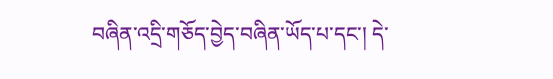བཞིན་འདྲི་གཅོད་བྱེད་བཞིན་ཡོད་པ་དང་། དེ་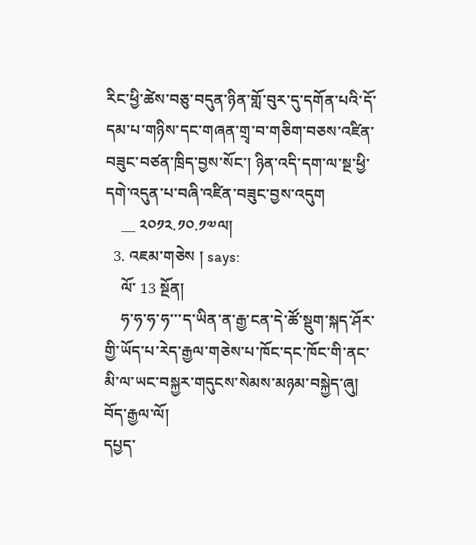རིང་ཕྱི་ཚེས་བཅུ་བདུན་ཉིན་གློ་བུར་དུ་དགོན་པའི་དོ་དམ་པ་གཉིས་དང་གཞན་གྲྭ་བ་གཅིག་བཅས་འཛིན་བཟུང་བཙན་ཁྲིད་བྱས་སོང་། ཉིན་འདི་དག་ལ་སྔ་ཕྱི་དགེ་འདུན་པ་བཞི་འཛིན་བཟུང་བྱས་འདུག
    __ ༢༠༡༢.༡༠.༡༧ལ།
  3. འཇམ་གཅེས ། says:
    ལོ་ 13 སྔོན།
    ཧ་ཧ་ཧ་ཧ་་་ད་ཡིན་ན་རྒྱ་ངན་དེ་ཚོ་སྡུག་སྐད་ཤོར་གྱི་ཡོད་པ་རེད་རྒྱལ་གཅེས་པ་ཁོང་དང་ཁོང་གི་ནང་མི་ལ་ཡང་བསྐྱར་གདུངས་སེམས་མཉམ་བསྐྱེད་ཞུ། བོད་རྒྱལ་ལོ།
དཔྱད་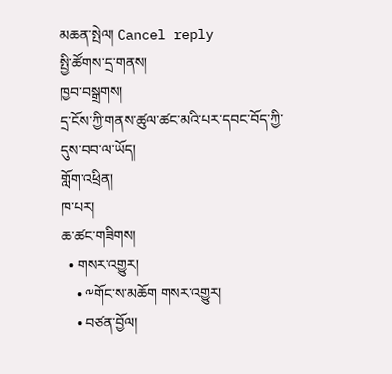མཆན་སྤེལ། Cancel reply
སྤྱི་ཚོགས་དྲ་གནས།
ཁྱབ་བསྒྲགས།
དྲ་ངོས་ཀྱི་གནས་ཚུལ་ཚང་མའི་པར་དབང་བོད་ཀྱི་དུས་བབ་ལ་ཡོད།
གློག་འཕྲིན།
ཁ་པར།
ཆ་ཚང་གཟིགས།
  • གསར་འགྱུར།
    • ༸གོང་ས་མཆོག གསར་འགྱུར།
    • བཙན་བྱོལ།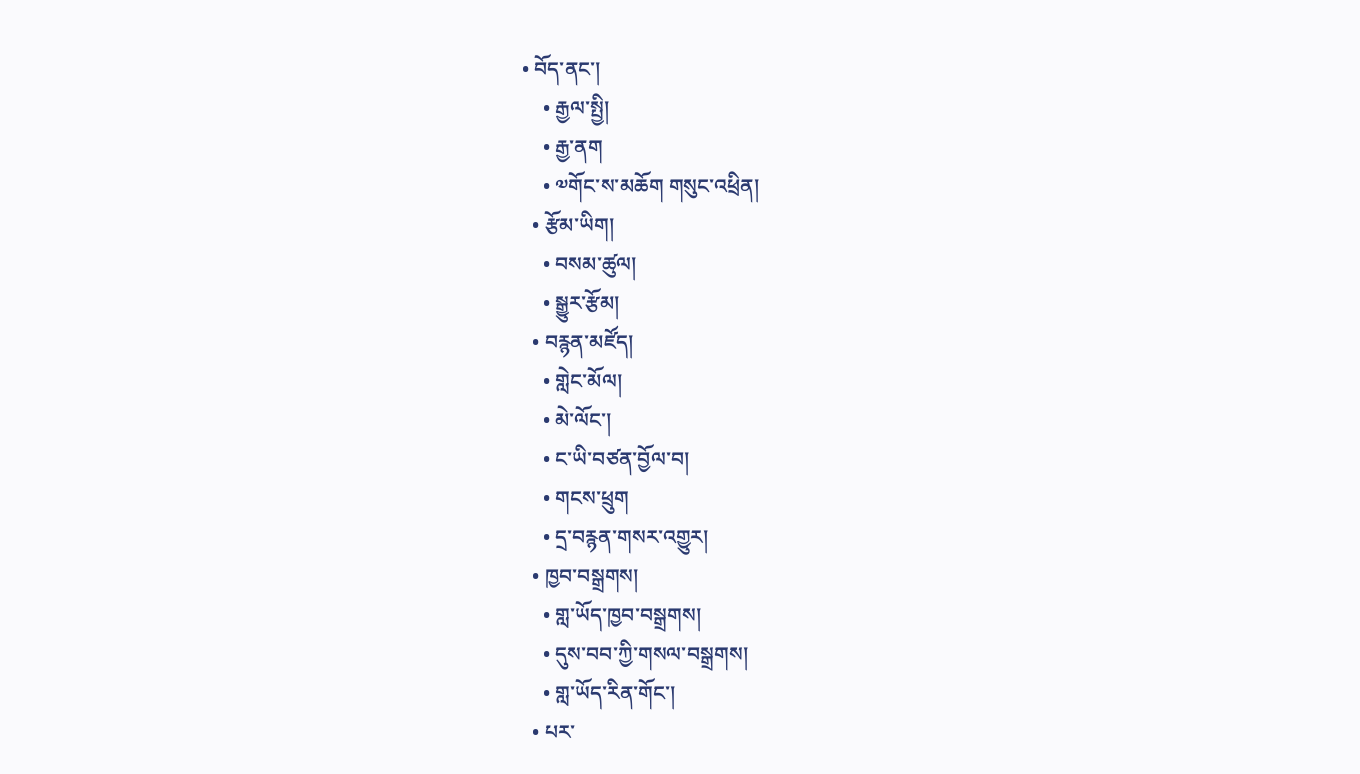• བོད་ནང་།
    • རྒྱལ་སྤྱི།
    • རྒྱ་ནག
    • ༧གོང་ས་མཆོག གསུང་འཕྲིན།
  • རྩོམ་ཡིག།
    • བསམ་ཚུལ།
    • སྒྱུར་རྩོམ།
  • བརྙན་མཛོད།
    • གླེང་མོལ།
    • མེ་ལོང་།
    • ང་ཡི་བཙན་བྱོལ་བ།
    • གངས་ཕྲུག
    • དྲ་བརྙན་གསར་འགྱུར།
  • ཁྱབ་བསྒྲགས།
    • གླ་ཡོད་ཁྱབ་བསྒྲགས།
    • དུས་བབ་ཀྱི་གསལ་བསྒྲགས།
    • གླ་ཡོད་རིན་གོང་།
  • པར་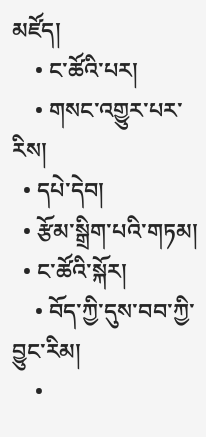མཛོད།
    • ང་ཚོའི་པར།
    • གསང་འགྱུར་པར་རིས།
  • དཔེ་དེབ།
  • རྩོམ་སྒྲིག་པའི་གཏམ།
  • ང་ཚོའི་སྐོར།
    • བོད་ཀྱི་དུས་བབ་ཀྱི་བྱུང་རིམ།
    •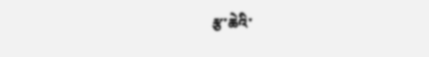རྩ་ཆེའི་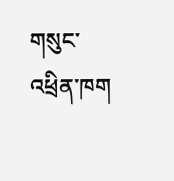གསུང་འཕྲིན་ཁག